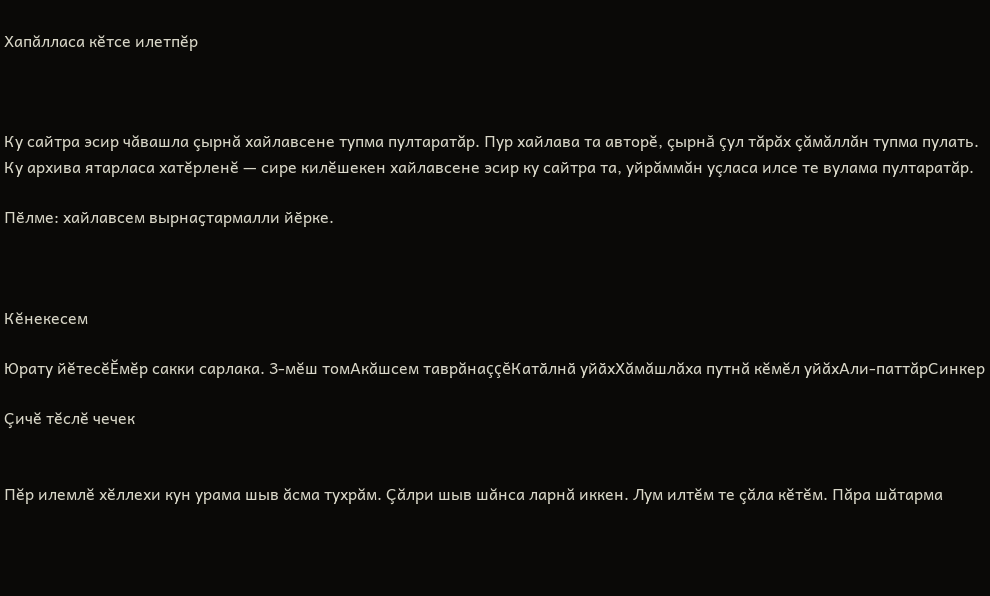Хапăлласа кĕтсе илетпĕр



Ку сайтра эсир чăвашла çырнă хайлавсене тупма пултаратăр. Пур хайлава та авторĕ, çырнă çул тăрăх çăмăллăн тупма пулать. Ку архива ятарласа хатĕрленĕ — сире килĕшекен хайлавсене эсир ку сайтра та, уйрăммăн уçласа илсе те вулама пултаратăр.

Пӗлме: хайлавсем вырнаҫтармалли йӗрке.



Кĕнекесем

Юрату йĕтесĕĔмĕр сакки сарлака. 3-мĕш томАкăшсем таврăнаççĕКатӑлнӑ уйӑхХăмăшлăха путнă кĕмĕл уйăхАли-паттăрСинкер

Çичĕ тĕслĕ чечек


Пĕр илемлĕ хĕллехи кун урама шыв ăсма тухрăм. Çăлри шыв шăнса ларнă иккен. Лум илтĕм те çăла кĕтĕм. Пăра шăтарма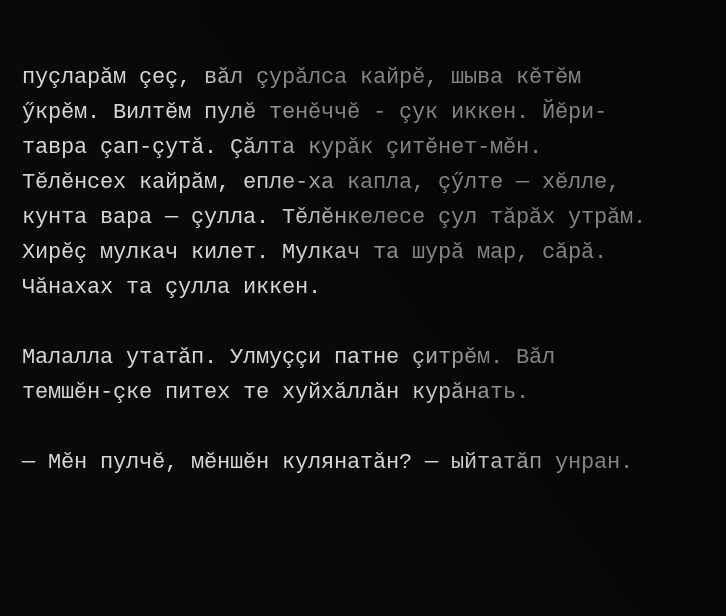пуçларăм çеç, вăл çурăлса кайрĕ, шыва кĕтĕм ӳкрĕм. Вилтĕм пулĕ тенĕччĕ - çук иккен. Йĕри-тавра çап-çутă. Çăлта курăк çитĕнет-мĕн. Тĕлĕнсех кайрăм, епле-ха капла, çӳлте — хĕлле, кунта вара — çулла. Тĕлĕнкелесе çул тăрăх утрăм. Хирĕç мулкач килет. Мулкач та шурă мар, сăрă. Чăнахах та çулла иккен.

Малалла утатăп. Улмуççи патне çитрĕм. Вăл темшĕн-çке питех те хуйхăллăн курăнать.

— Мĕн пулчĕ, мĕншĕн кулянатăн? — ыйтатăп унран.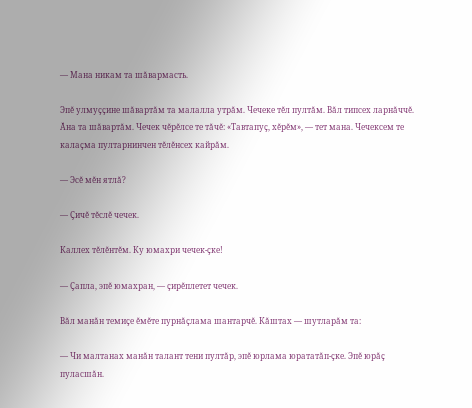— Мана никам та шăвармасть.

Эпĕ улмуççине шăвартăм та малалла утрăм. Чечеке тĕл пултăм. Вăл типсех ларнăччĕ. Ăна та шăвартăм. Чечек чĕрĕлсе те тăчĕ: «Тавтапуç, хĕрĕм», — тет мана. Чечексем те калаçма пултарнинчен тĕлĕнсех кайрăм.

— Эсĕ мĕн ятлă?

— Çичĕ тĕслĕ чечек.

Каллех тĕлĕнтĕм. Ку юмахри чечек-çке!

— Çапла, эпĕ юмахран, — çирĕплетет чечек.

Вăл манăн темиçе ĕмĕте пурнăçлама шантарчĕ. Кăштах — шутларăм та:

— Чи малтанах манăн талант тени пултăр, эпĕ юрлама юрататăп-çке. Эпĕ юрăç пуласшăн.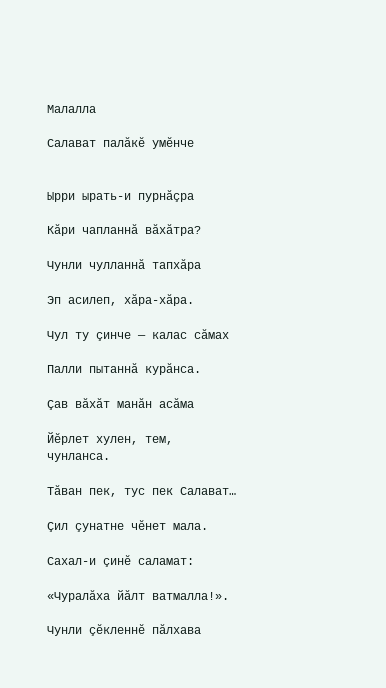Малалла

Салават палăкĕ умĕнче


Ырри ырать-и пурнăçра

Кăри чапланнă вăхăтра?

Чунли чулланнă тапхăра

Эп асилеп, хăра-хăра.

Чул ту çинче — калас сăмах

Палли пытаннă курăнса.

Çав вăхăт манăн асăма

Йĕрлет хулен, тем, чунланса.

Тăван пек, тус пек Салават…

Çил çунатне чĕнет мала.

Сахал-и çинĕ саламат:

«Чуралăха йăлт ватмалла!».

Чунли çĕкленнĕ пăлхава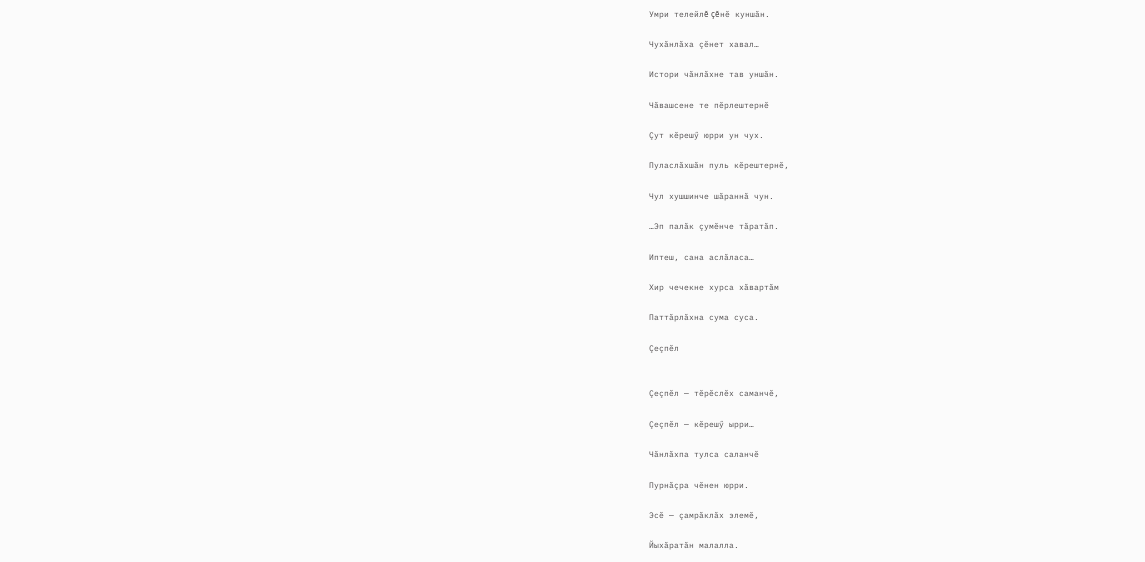Умри телейлĕ çĕнĕ куншăн.

Чухăнлăха çĕнет хавал…

Истори чăнлăхне тав уншăн.

Чăвашсене те пĕрлештернĕ

Çут кĕрешӳ юрри ун чух.

Пуласлăхшăн пуль кĕрештернĕ,

Чул хушшинче шăраннă чун.

…Эп палăк çумĕнче тăратăп.

Иптеш, сана аслăласа…

Хир чечекне хурса хăвартăм

Паттăрлăхна сума суса.

Çеçпĕл


Çеçпĕл — тĕрĕслĕх саманчĕ,

Çеçпĕл — кĕрешӳ ырри…

Чăнлăхпа тулса саланчĕ

Пурнăçра чĕнен юрри.

Эсĕ — çамрăклăх элемĕ,

Йыхăратăн малалла.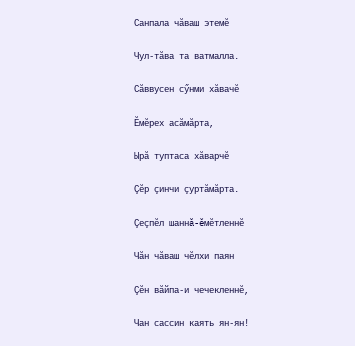Санпала чăваш этемĕ

Чул-тăва та ватмалла.

Сăввусен сӳнми хăвачĕ

Ĕмĕрех асăмăрта,

Ырă туптаса хăварчĕ

Çĕр çинчи çуртăмăрта.

Çеçпĕл шаннă-ĕмĕтленнĕ

Чăн чăваш чĕлхи паян

Çĕн вăйпа-и чечекленнĕ,

Чан сассин каять ян-ян!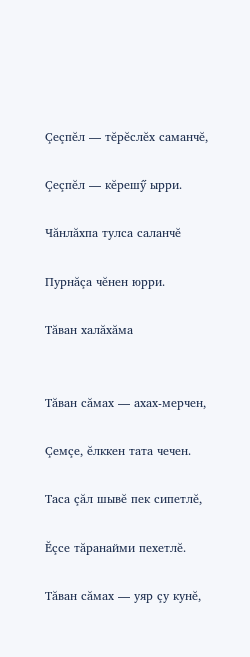Çеçпĕл — тĕрĕслĕх саманчĕ,

Çеçпĕл — кĕрешӳ ырри.

Чăнлăхпа тулса саланчĕ

Пурнăçа чĕнен юрри.

Тăван халăхăма


Тăван сăмах — ахах-мерчен,

Çемçе, ĕлккен тата чечен.

Таса çăл шывĕ пек сипетлĕ,

Ĕçсе тăранайми пехетлĕ.

Тăван сăмах — уяр çу кунĕ,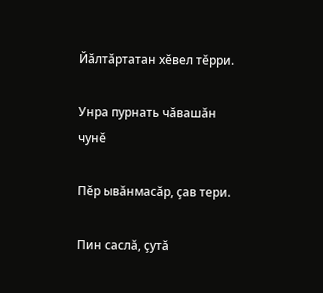Йăлтăртатан хĕвел тĕрри.

Унра пурнать чăвашăн чунĕ

Пĕр ывăнмасăр, çав тери.

Пин саслă, çутă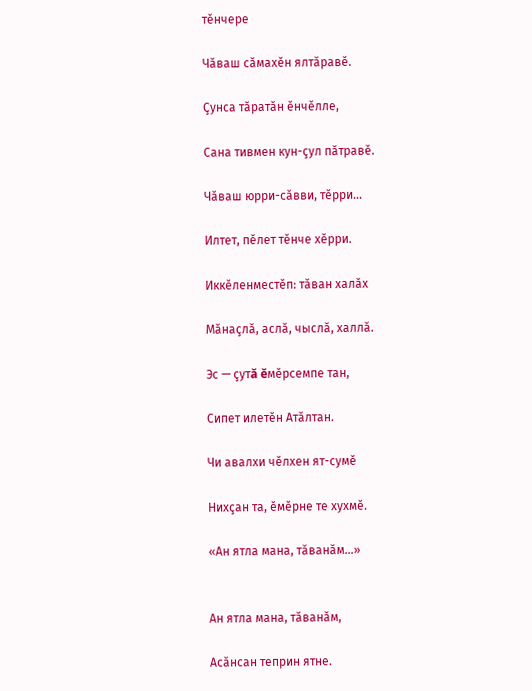тĕнчере

Чăваш сăмахĕн ялтăравĕ.

Çунса тăратăн ĕнчĕлле,

Сана тивмен кун-çул пăтравĕ.

Чăваш юрри-сăвви, тĕрри…

Илтет, пĕлет тĕнче хĕрри.

Иккĕленместĕп: тăван халăх

Мăнаçлă, аслă, чыслă, халлă.

Эс — çутă ĕмĕрсемпе тан,

Сипет илетĕн Атăлтан.

Чи авалхи чĕлхен ят-сумĕ

Нихçан та, ĕмĕрне те хухмĕ.

«Ан ятла мана, тăванăм...»


Ан ятла мана, тăванăм,

Асăнсан теприн ятне.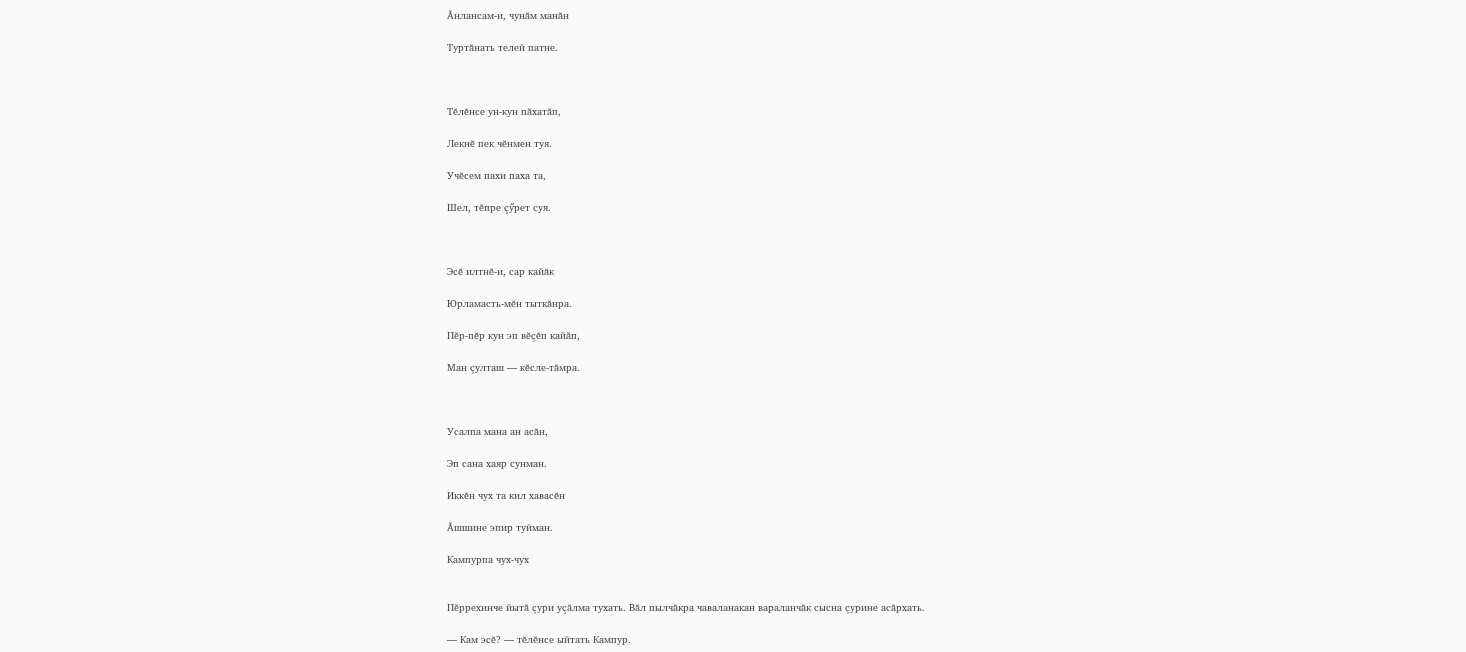Ăнлансам-и, чунăм манăн

Туртăнать телей патне.



Тĕлĕнсе ун-кун пăхатăп,

Лекнĕ пек чĕнмен туя.

Учĕсем пахи паха та,

Шел, тĕпре çӳрет суя.



Эсĕ илтнĕ-и, сар кайăк

Юрламасть-мĕн тыткăнра.

Пĕр-пĕр кун эп вĕçĕп кайăп,

Ман çулташ — кĕсле-тăмра.



Усалпа мана ан асăн,

Эп сана хаяр сунман.

Иккĕн чух та кил хавасĕн

Ăшшине эпир туйман.

Кампурпа чух-чух


Пĕррехинче йытă çури уçăлма тухать. Вăл пылчăкра чаваланакан вараланчăк сысна çурине асăрхать.

— Кам эсĕ? — тĕлĕнсе ыйтать Кампур.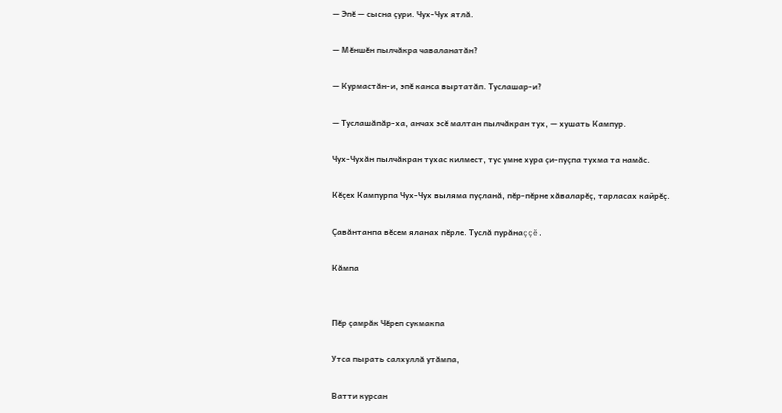— Эпĕ — сысна çури. Чух-Чух ятлă.

— Мĕншĕн пылчăкра чаваланатăн?

— Курмастăн-и, эпĕ канса выртатăп. Туслашар-и?

— Туслашăпăр-ха, анчах эсĕ малтан пылчăкран тух, — хушать Кампур.

Чух-Чухăн пылчăкран тухас килмест, тус умне хура çи-пуçпа тухма та намăс.

Кĕçех Кампурпа Чух-Чух выляма пуçланă, пĕр-пĕрне хăваларĕç, тарласах кайрĕç.

Çавăнтанпа вĕсем яланах пĕрле. Туслă пурăнаççĕ.

Кăмпа


Пĕр çамрăк Чĕреп сукмакпа

Утса пырать салхуллă утăмпа,

Ватти курсан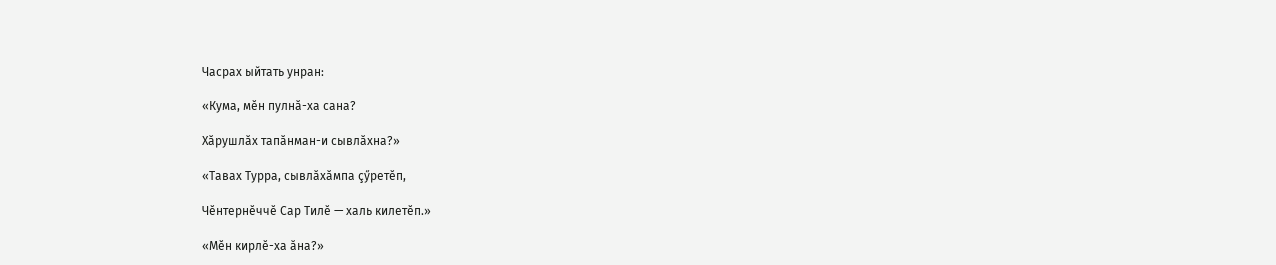Часрах ыйтать унран:

«Кума, мĕн пулнă-ха сана?

Хăрушлăх тапăнман-и сывлăхна?»

«Тавах Турра, сывлăхăмпа çӳретĕп,

Чĕнтернĕччĕ Сар Тилĕ — халь килетĕп.»

«Мĕн кирлĕ-ха ăна?»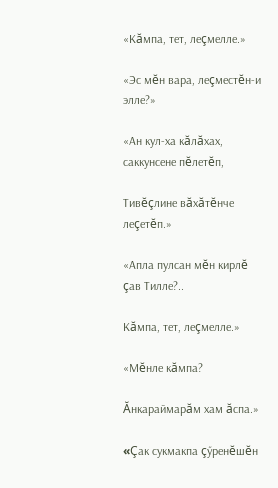«Кăмпа, тет, леçмелле.»

«Эс мĕн вара, леçместĕн-и элле?»

«Ан кул-ха кăлăхах, саккунсене пĕлетĕп,

Тивĕçлине вăхăтĕнче леçетĕп.»

«Апла пулсан мĕн кирлĕ çав Тилле?..

Кăмпа, тет, леçмелле.»

«Мĕнле кăмпа?

Ăнкараймарăм хам ăспа.»

«Çак сукмакпа çӳренĕшĕн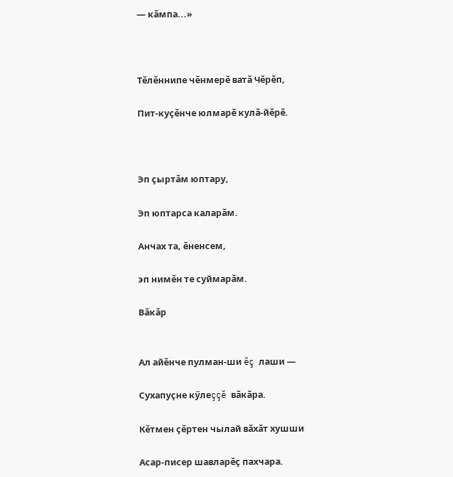— кăмпа...»



Тĕлĕннипе чĕнмерĕ ватă Чĕрĕп,

Пит-куçĕнче юлмарĕ кулă-йĕрĕ.



Эп çыртăм юптару,

Эп юптарса каларăм.

Анчах та, ĕненсем,

эп нимĕн те суймарăм.

Вăкăр


Ал айĕнче пулман-ши ĕç лаши —

Сухапуçне кӳлеççĕ вăкăра.

Кĕтмен çĕртен чылай вăхăт хушши

Асар-писер шавларĕç пахчара.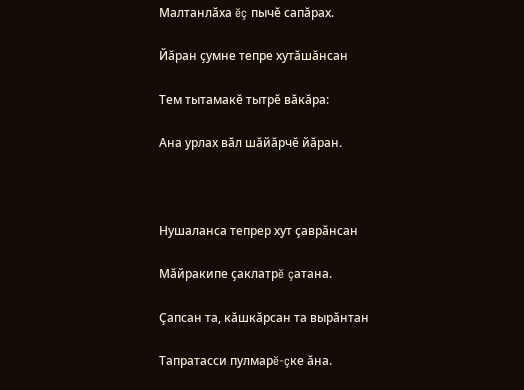Малтанлăха ĕç пычĕ сапăрах.

Йăран çумне тепре хутăшăнсан

Тем тытамакĕ тытрĕ вăкăра:

Ана урлах вăл шăйăрчĕ йăран.



Нушаланса тепрер хут çаврăнсан

Мăйракипе çаклатрĕ çатана.

Çапсан та, кăшкăрсан та вырăнтан

Тапратасси пулмарĕ-çке ăна.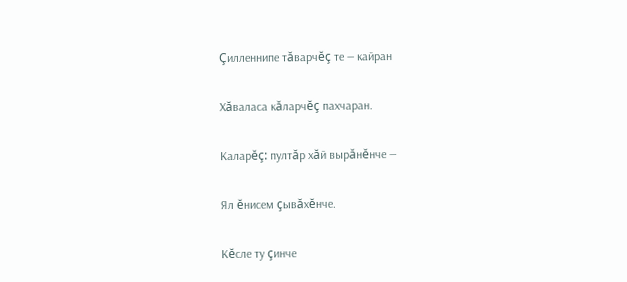Çилленнипе тăварчĕç те — кайран

Хăваласа кăларчĕç пахчаран.

Каларĕç: пултăр хăй вырăнĕнче —

Ял ĕнисем çывăхĕнче.

Кĕсле ту çинче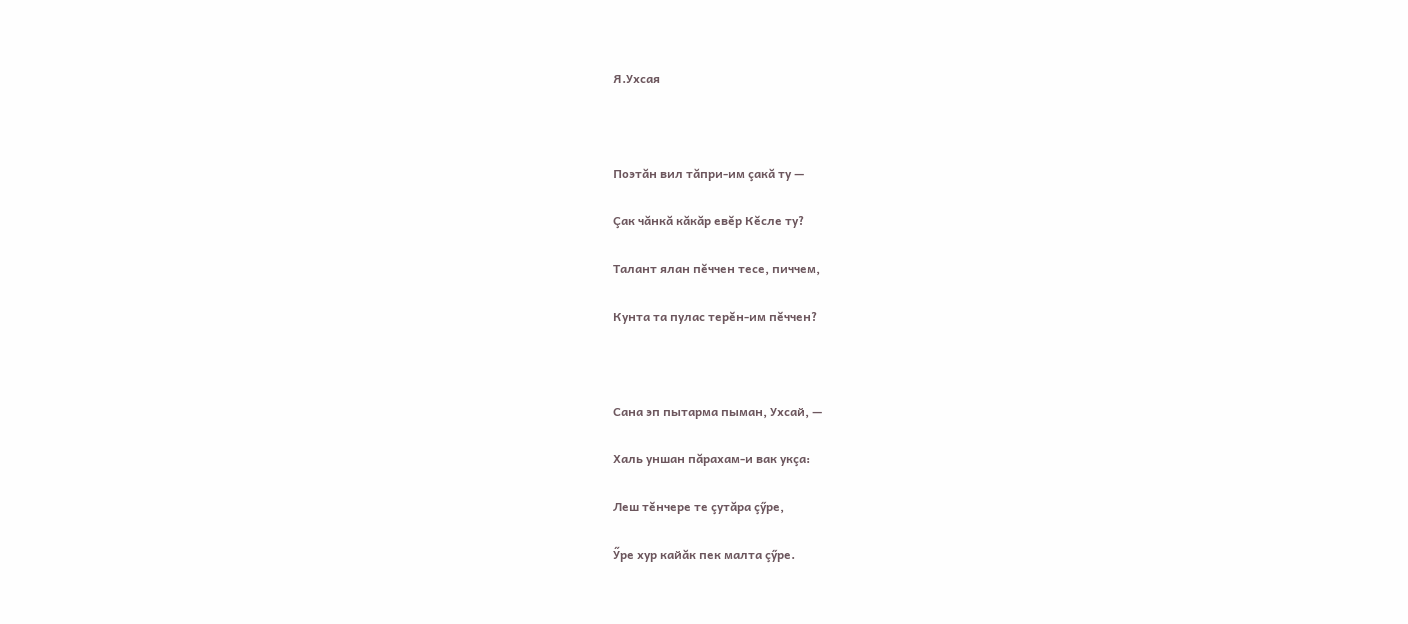Я.Ухсая



Поэтăн вил тăпри-им çакă ту —

Çак чăнкă кăкăр евĕр Кĕсле ту?

Талант ялан пĕччен тесе, пиччем,

Кунта та пулас терĕн-им пĕччен?



Сана эп пытарма пыман, Ухсай, —

Халь уншан пăрахам-и вак укçа:

Леш тĕнчере те çутăра çӳре,

Ӳре хур кайăк пек малта çӳре.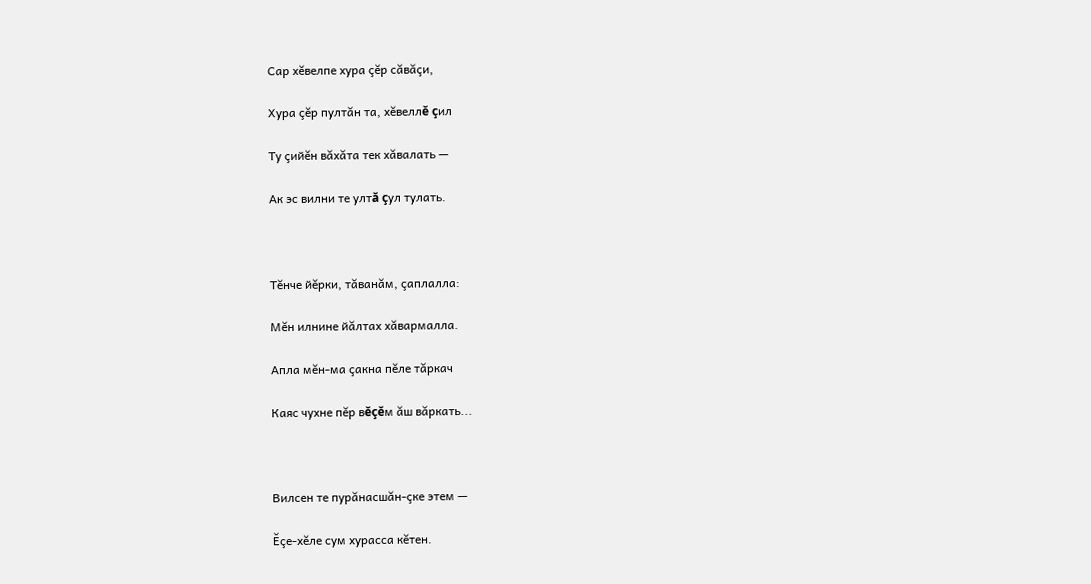Сар хĕвелпе хура çĕр сăвăçи,

Хура çĕр пултăн та, хĕвеллĕ çил

Ту çийĕн вăхăта тек хăвалать —

Ак эс вилни те ултă çул тулать.



Тĕнче йĕрки, тăванăм, çаплалла:

Мĕн илнине йăлтах хăвармалла.

Апла мĕн-ма çакна пĕле тăркач

Каяс чухне пĕр вĕçĕм ăш вăркать...



Вилсен те пурăнасшăн-çке этем —

Ĕçе-хĕле сум хурасса кĕтен.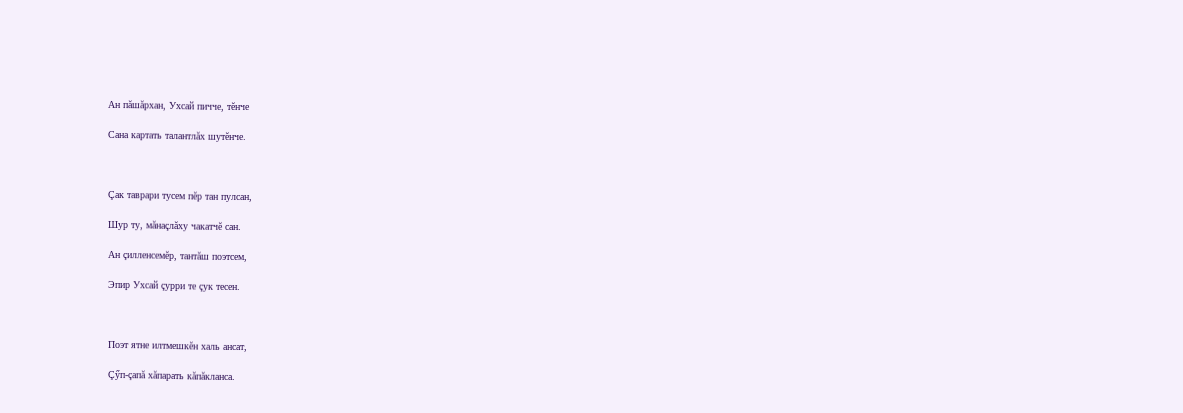Ан пăшăрхан, Ухсай пичче, тĕнче

Сана картать талантлăх шутĕнче.



Çак таврари тусем пĕр тан пулсан,

Шур ту, мăнаçлăху чакатчĕ сан.

Ан çилленсемĕр, тантăш поэтсем,

Эпир Ухсай çурри те çук тесен.



Поэт ятне илтмешкĕн халь ансат,

Çӳп-çапă хăпарать кăпăкланса.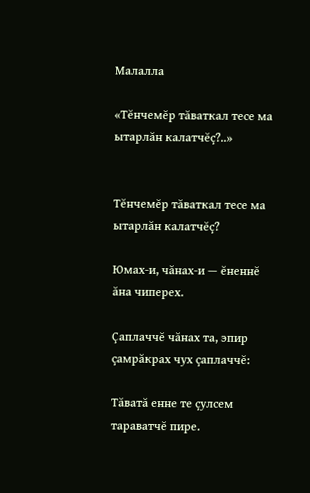Малалла

«Тĕнчемĕр тăваткал тесе ма ытарлăн калатчĕç?..»


Тĕнчемĕр тăваткал тесе ма ытарлăн калатчĕç?

Юмах-и, чăнах-и — ĕненнĕ ăна чиперех.

Çаплаччĕ чăнах та, эпир çамрăкрах чух çаплаччĕ:

Тăватă енне те çулсем тараватчĕ пире.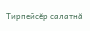Тирпейсĕр салатнă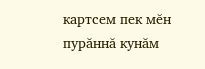картсем пек мĕн пурăннă кунăм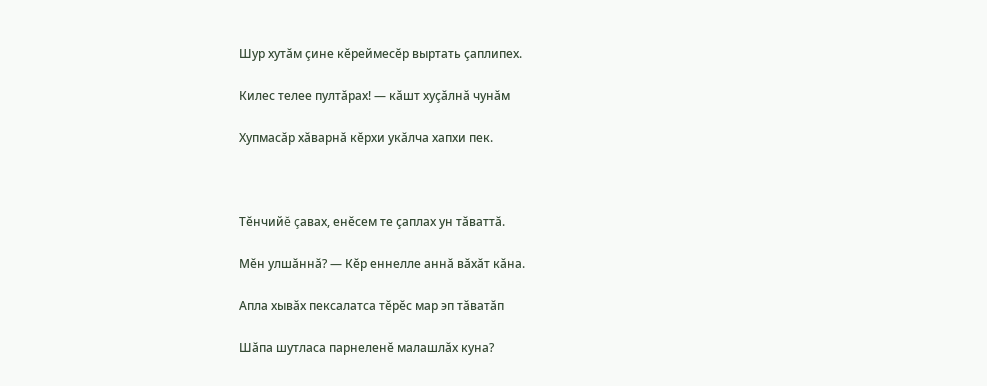Шур хутăм çине кĕреймесĕр выртать çаплипех.

Килес телее пултăрах! — кăшт хуçăлнă чунăм

Хупмасăр хăварнă кĕрхи укăлча хапхи пек.



Тĕнчийĕ çавах, енĕсем те çаплах ун тăваттă.

Мĕн улшăннă? — Кĕр еннелле аннă вăхăт кăна.

Апла хывăх пексалатса тĕрĕс мар эп тăватăп

Шăпа шутласа парнеленĕ малашлăх куна?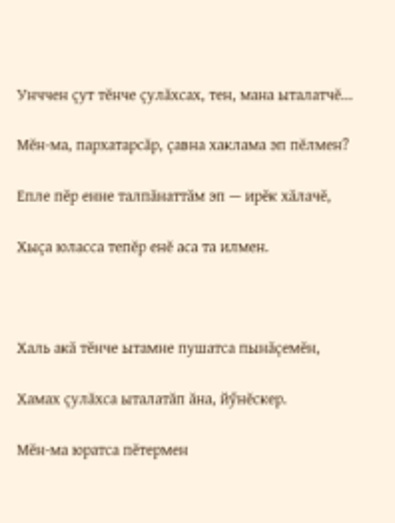Унччен çут тĕнче çулăхсах, тен, мана ыталатчĕ...

Мĕн-ма, пархатарсăр, çавна хаклама эп пĕлмен?

Епле пĕр енне талпăнаттăм эп — ирĕк хăлачĕ,

Хыçа юласса тепĕр енĕ аса та илмен.



Халь акă тĕнче ытамне пушатса пынăçемĕн,

Хамах çулăхса ыталатăп ăна, йӳнĕскер.

Мĕн-ма юратса пĕтермен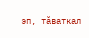эп, тăваткал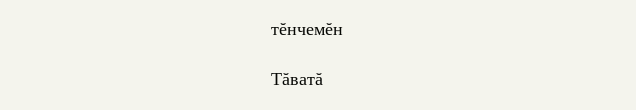тĕнчемĕн

Тăватă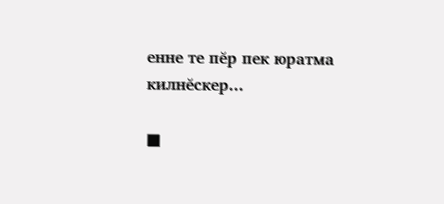енне те пĕр пек юратма килнĕскер...

■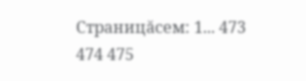Страницăсем: 1... 473 474 475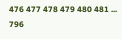476 477 478 479 480 481 ... 796